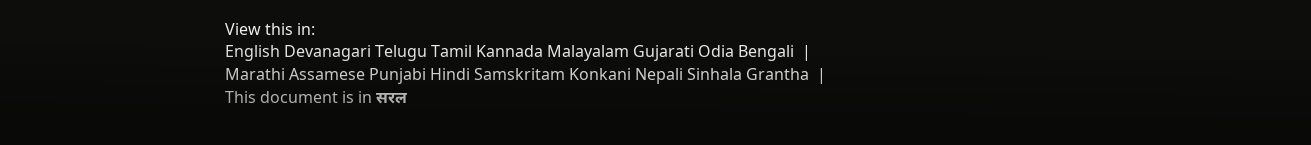View this in:
English Devanagari Telugu Tamil Kannada Malayalam Gujarati Odia Bengali  |
Marathi Assamese Punjabi Hindi Samskritam Konkani Nepali Sinhala Grantha  |
This document is in सरल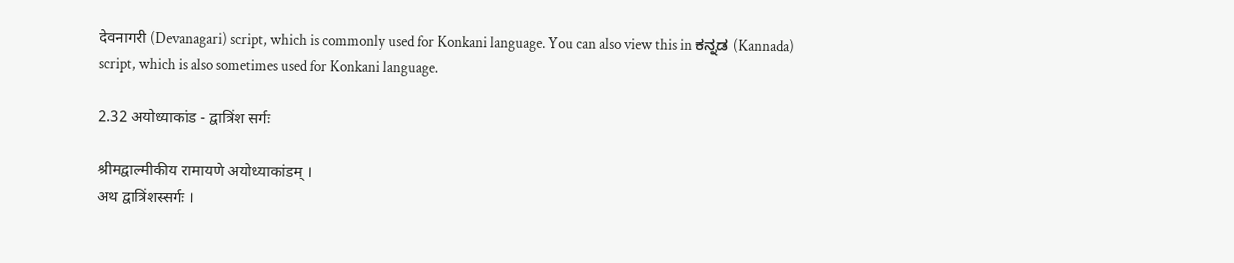देवनागरी (Devanagari) script, which is commonly used for Konkani language. You can also view this in ಕನ್ನಡ (Kannada) script, which is also sometimes used for Konkani language.

2.32 अयोध्याकांड - द्वात्रिंश सर्गः

श्रीमद्वाल्मीकीय रामायणे अयोध्याकांडम् ।
अथ द्वात्रिंशस्सर्गः ।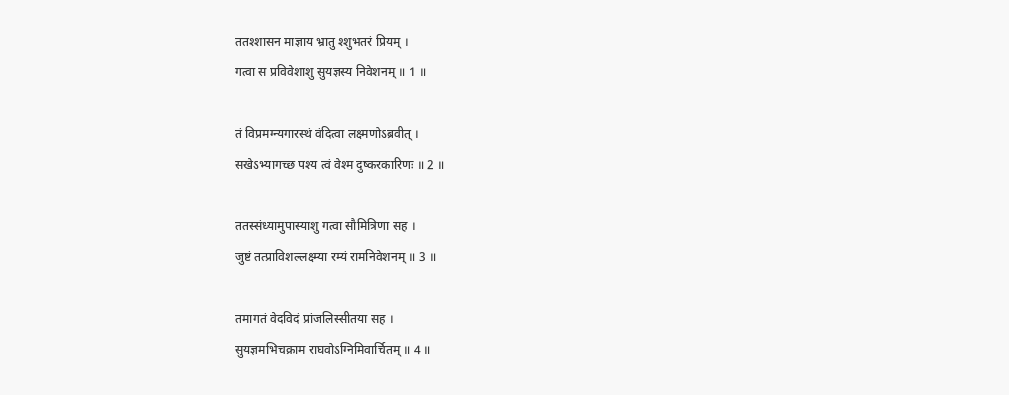ततश्शासन माज्ञाय भ्रातु श्शुभतरं प्रियम् ।
गत्वा स प्रविवेशाशु सुयज्ञस्य निवेशनम् ॥ 1 ॥

तं विप्रमग्न्यगारस्थं वंदित्वा लक्ष्मणोऽब्रवीत् ।
सखेऽभ्यागच्छ पश्य त्वं वेश्म दुष्करकारिणः ॥ 2 ॥

ततस्संध्यामुपास्याशु गत्वा सौमित्रिणा सह ।
जुष्टं तत्प्राविशल्लक्ष्म्या रम्यं रामनिवेशनम् ॥ 3 ॥

तमागतं वेदविदं प्रांजलिस्सीतया सह ।
सुयज्ञमभिचक्राम राघवोऽग्निमिवार्चितम् ॥ 4 ॥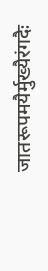जातरूपमयैर्मुख्यैरंगदैः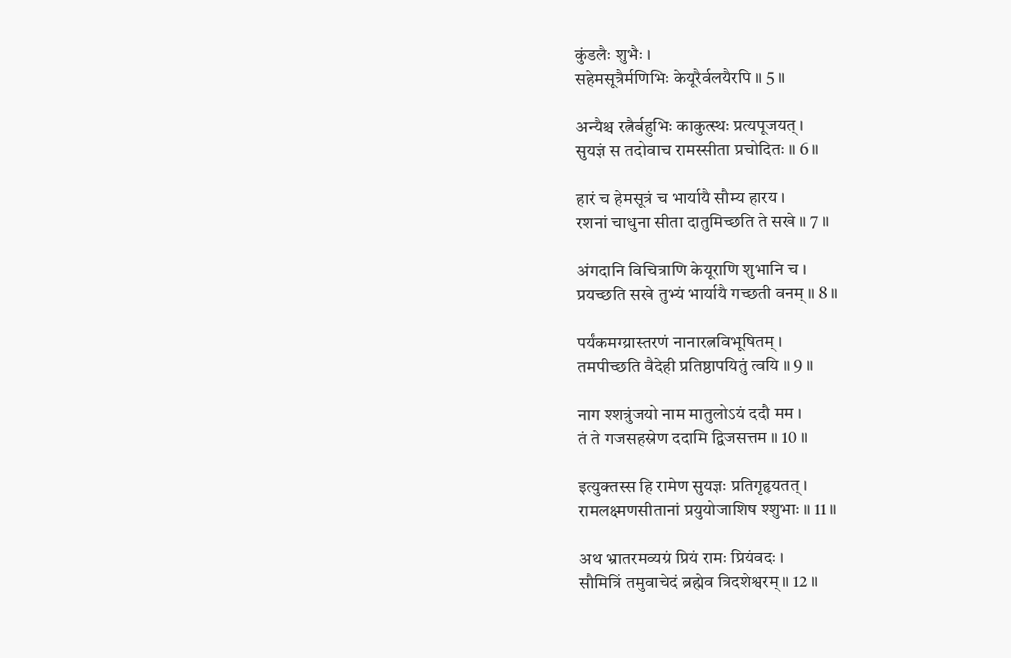कुंडलैः शुभैः ।
सहेमसूत्रैर्मणिभिः केयूरैर्वलयैरपि ॥ 5 ॥

अन्यैश्च रत्नैर्बहुभिः काकुत्स्थः प्रत्यपूजयत् ।
सुयज्ञं स तदोवाच रामस्सीता प्रचोदितः ॥ 6 ॥

हारं च हेमसूत्रं च भार्यायै सौम्य हारय ।
रशनां चाधुना सीता दातुमिच्छति ते सखे ॥ 7 ॥

अंगदानि विचित्राणि केयूराणि शुभानि च ।
प्रयच्छति सखे तुभ्यं भार्यायै गच्छती वनम् ॥ 8 ॥

पर्यंकमग्य्रास्तरणं नानारत्नविभूषितम् ।
तमपीच्छति वैदेही प्रतिष्ठापयितुं त्वयि ॥ 9 ॥

नाग श्शत्रुंजयो नाम मातुलोऽयं ददौ मम ।
तं ते गजसहस्रेण ददामि द्विजसत्तम ॥ 10 ॥

इत्युक्तस्स हि रामेण सुयज्ञः प्रतिगृहृयतत् ।
रामलक्ष्मणसीतानां प्रयुयोजाशिष श्शुभाः ॥ 11 ॥

अथ भ्रातरमव्यग्रं प्रियं रामः प्रियंवदः ।
सौमित्रिं तमुवाचेदं ब्रह्मेव त्रिदशेश्वरम् ॥ 12 ॥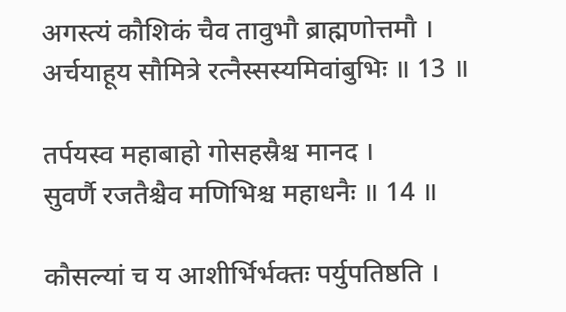अगस्त्यं कौशिकं चैव तावुभौ ब्राह्मणोत्तमौ ।
अर्चयाहूय सौमित्रे रत्नैस्सस्यमिवांबुभिः ॥ 13 ॥

तर्पयस्व महाबाहो गोसहस्रैश्च मानद ।
सुवर्णै रजतैश्चैव मणिभिश्च महाधनैः ॥ 14 ॥

कौसल्यां च य आशीर्भिर्भक्तः पर्युपतिष्ठति ।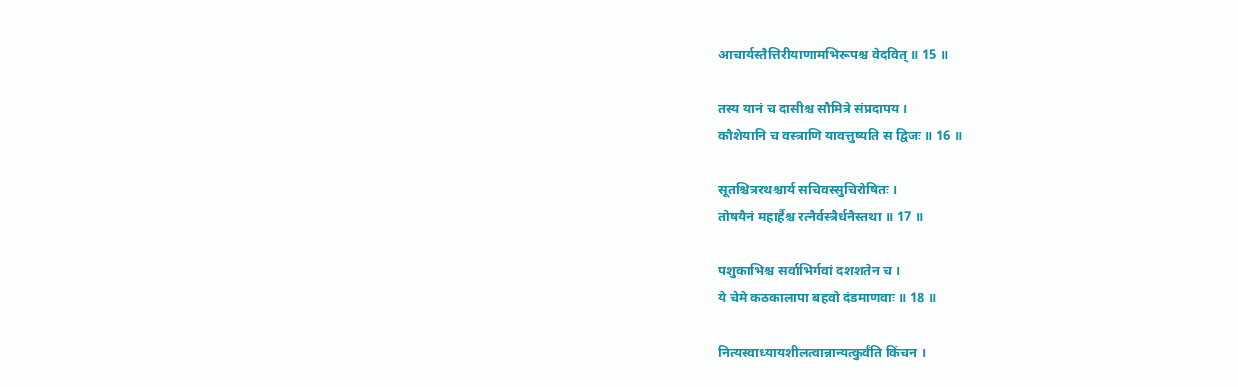आचार्यस्तैत्तिरीयाणामभिरूपश्च वेदवित् ॥ 15 ॥

तस्य यानं च दासीश्च सौमित्रे संप्रदापय ।
कौशेयानि च वस्त्राणि यावत्तुष्यति स द्विजः ॥ 16 ॥

सूतश्चित्ररथश्चार्य सचिवस्सुचिरोषितः ।
तोषयैनं महार्हैश्च रत्नैर्वस्त्रैर्धनैस्तथा ॥ 17 ॥

पशुकाभिश्च सर्वाभिर्गवां दशशतेन च ।
ये चेमे कठकालापा बहवो दंडमाणवाः ॥ 18 ॥

नित्यस्वाध्यायशीलत्वान्नान्यत्कुर्वंति किंचन ।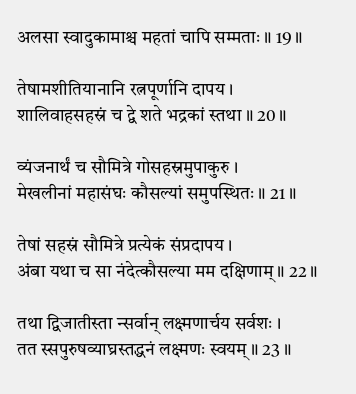अलसा स्वादुकामाश्च महतां चापि सम्मताः ॥ 19 ॥

तेषामशीतियानानि रत्नपूर्णानि दापय ।
शालिवाहसहस्रं च द्वे शते भद्रकां स्तथा ॥ 20 ॥

व्यंजनार्थं च सौमित्रे गोसहस्रमुपाकुरु ।
मेखलीनां महासंघः कौसल्यां समुपस्थितः ॥ 21 ॥

तेषां सहस्रं सौमित्रे प्रत्येकं संप्रदापय ।
अंबा यथा च सा नंदेत्कौसल्या मम दक्षिणाम् ॥ 22 ॥

तथा द्विजातीस्ता न्सर्वान् लक्ष्मणार्चय सर्वशः ।
तत स्सपुरुषव्याघ्रस्तद्धनं लक्ष्मणः स्वयम् ॥ 23 ॥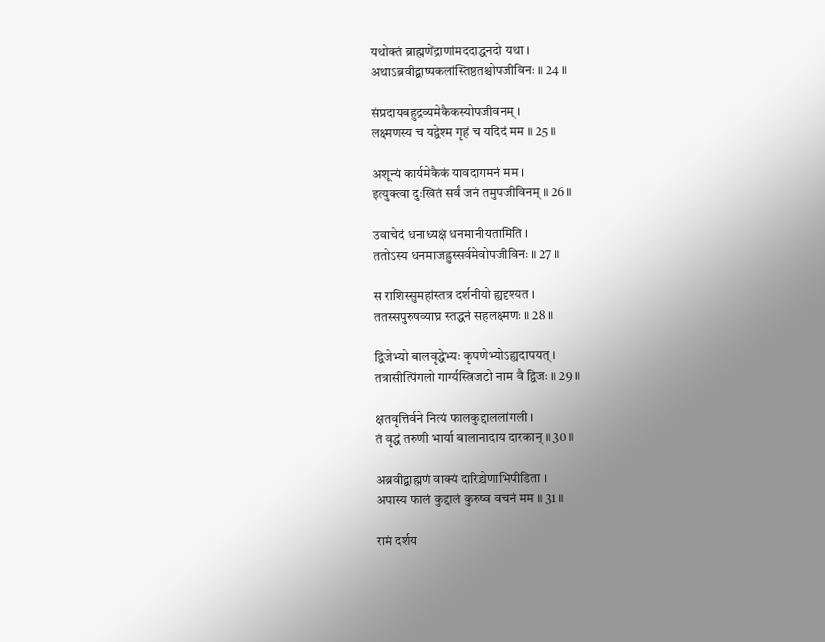यथोक्तं ब्राह्मणेंद्राणांमददाद्धनदो यथा ।
अथाऽब्रवीद्बाष्पकलांस्तिष्ठतश्चोपजीविनः ॥ 24 ॥

संप्रदायबहुद्रव्यमेकैकस्योपजीवनम् ।
लक्ष्मणस्य च यद्वेश्म गृहं च यदिदं मम ॥ 25 ॥

अशून्यं कार्यमेकैकं यावदागमनं मम ।
इत्युक्त्वा दुःखितं सर्वं जनं तमुपजीविनम् ॥ 26 ॥

उवाचेदं धनाध्यक्षं धनमानीयतामिति ।
ततोऽस्य धनमाजह्रुस्सर्वमेवोपजीविनः ॥ 27 ॥

स राशिस्सुमहांस्तत्र दर्शनीयो ह्यदृश्यत ।
ततस्सपुरुषव्याघ्र स्तद्धनं सहलक्ष्मणः ॥ 28 ॥

द्विजेभ्यो बालवृद्धेभ्यः कृपणेभ्योऽह्यदापयत् ।
तत्रासीत्पिंगलो गार्ग्यस्त्रिजटो नाम वै द्विजः ॥ 29 ॥

क्षतवृत्तिर्वने नित्यं फालकुद्दाललांगली ।
तं वृद्धं तरुणी भार्या बालानादाय दारकान् ॥ 30 ॥

अब्रवीद्बाह्मणं वाक्यं दारिद्र्येणाभिपीडिता ।
अपास्य फालं कुद्दालं कुरुष्व वचनं मम ॥ 31 ॥

रामं दर्शय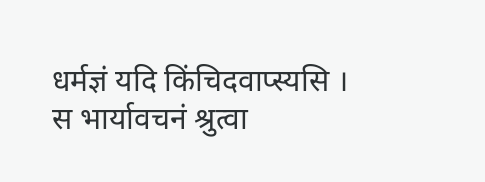धर्मज्ञं यदि किंचिदवाप्स्यसि ।
स भार्यावचनं श्रुत्वा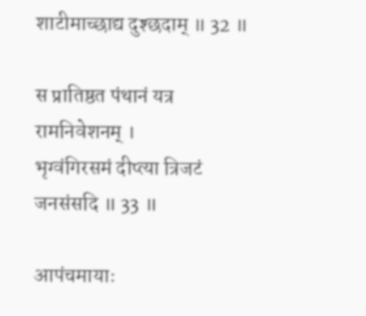शाटीमाच्छाद्य दुश्छदाम् ॥ 32 ॥

स प्रातिष्ठत पंथानं यत्र रामनिवेशनम् ।
भृग्वंगिरसमं दीप्त्या त्रिजटं जनसंसदि ॥ 33 ॥

आपंचमायाः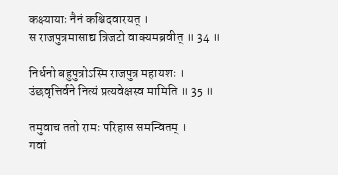कक्ष्यायाः नैनं कश्चिदवारयत् ।
स राजपुत्रमासाद्य त्रिजटो वाक्यमब्रवीत् ॥ 34 ॥

निर्धनो बहुपुत्रोऽस्मि राजपुत्र महायशः ।
उंछवृत्तिर्वने नित्यं प्रत्यवेक्षस्व मामिति ॥ 35 ॥

तमुवाच ततो रामः परिहास समन्वितम् ।
गवां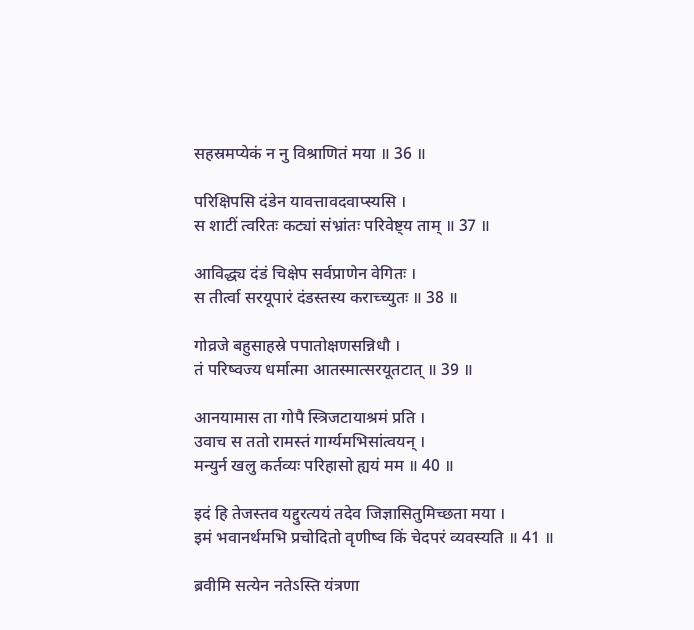सहस्रमप्येकं न नु विश्राणितं मया ॥ 36 ॥

परिक्षिपसि दंडेन यावत्तावदवाप्स्यसि ।
स शाटीं त्वरितः कट्यां संभ्रांतः परिवेष्ट्य ताम् ॥ 37 ॥

आविद्ध्य दंडं चिक्षेप सर्वप्राणेन वेगितः ।
स तीर्त्वा सरयूपारं दंडस्तस्य कराच्च्युतः ॥ 38 ॥

गोव्रजे बहुसाहस्रे पपातोक्षणसन्निधौ ।
तं परिष्वज्य धर्मात्मा आतस्मात्सरयूतटात् ॥ 39 ॥

आनयामास ता गोपै स्त्रिजटायाश्रमं प्रति ।
उवाच स ततो रामस्तं गार्ग्यमभिसांत्वयन् ।
मन्युर्न खलु कर्तव्यः परिहासो ह्ययं मम ॥ 40 ॥

इदं हि तेजस्तव यद्दुरत्ययं तदेव जिज्ञासितुमिच्छता मया ।
इमं भवानर्थमभि प्रचोदितो वृणीष्व किं चेदपरं व्यवस्यति ॥ 41 ॥

ब्रवीमि सत्येन नतेऽस्ति यंत्रणा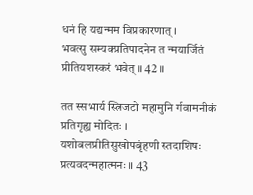धनं हि यद्यन्मम विप्रकारणात् ।
भवत्सु सम्यक्प्रतिपादनेन त न्मयार्जितं प्रीतियशस्करं भवेत् ॥ 42 ॥

तत स्सभार्य स्त्रिजटो महामुनि र्गवामनीकं प्रतिगृह्य मोदितः ।
यशोबलप्रीतिसुखोपबृंहणी स्तदाशिषः प्रत्यवदन्महात्मनः ॥ 43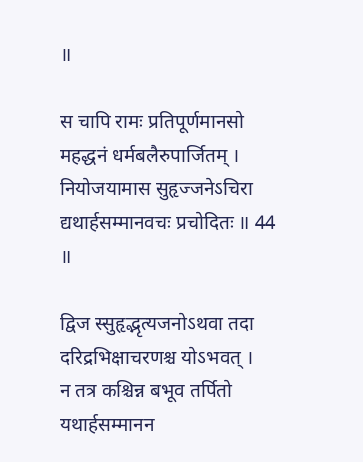॥

स चापि रामः प्रतिपूर्णमानसो महद्धनं धर्मबलैरुपार्जितम् ।
नियोजयामास सुहृज्जनेऽचिरा द्यथार्हसम्मानवचः प्रचोदितः ॥ 44 ॥

द्विज स्सुहृद्भृत्यजनोऽथवा तदा दरिद्रभिक्षाचरणश्च योऽभवत् ।
न तत्र कश्चिन्न बभूव तर्पितो यथार्हसम्मानन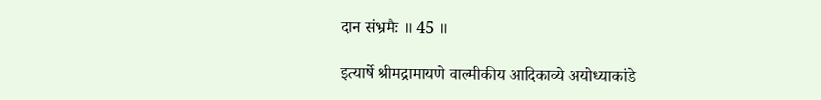दान संभ्रमैः ॥ 45 ॥

इत्यार्षे श्रीमद्रामायणे वाल्मीकीय आदिकाव्ये अयोध्याकांडे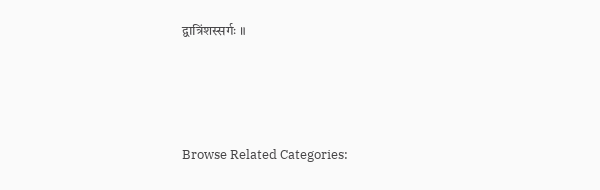द्वात्रिंशस्सर्गः ॥




Browse Related Categories: